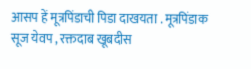आसप हें मूत्रपिंडाची पिडा दाखयता . मूत्रपिंडाक सूज येवप , रक्तदाब खूबदीस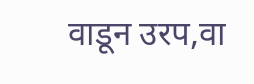वाडून उरप,वा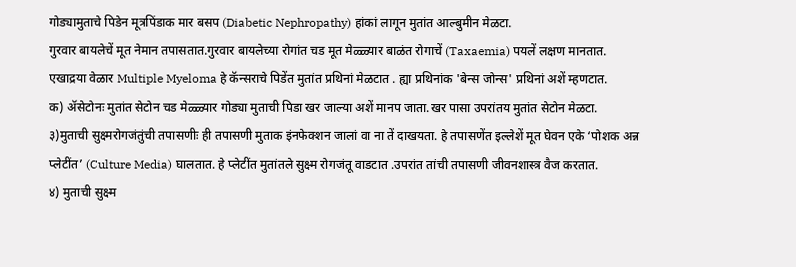गोड्यामुताचे पिडेन मूत्रपिंडाक मार बसप (Diabetic Nephropathy) हांकां लागून मुतांत आल्बुमीन मेळटा.
गुरवार बायलेचें मूत नेमान तपासतात.गुरवार बायलेच्या रोगांत चड मूत मेळ्ळ्यार बाळंत रोगाचें (Taxaemia) पयलें लक्षण मानतात. एखाद्रया वेळार Multiple Myeloma हे कॅन्सराचे पिडेंत मुतांत प्रथिनां मेळटात . ह्या प्रथिनांक 'बेन्स जोन्स' प्रथिनां अशें म्हणटात.
क) ॲसेटोनः मुतांत सेटोन चड मेळ्ळ्यार गोड्या मुताची पिडा खर जाल्या अशें मानप जाता.खर पासा उपरांतय मुतांत सेटोन मेळटा.
३)मुताची सुक्ष्मरोगजंतुंची तपासणीः ही तपासणी मुताक इंनफेक्शन जालां वा ना तें दाखयता. हे तपासणेंत इल्लेशें मूत घेवन एके ‘पोशक अन्न प्लेटींत’ (Culture Media) घालतात. हे प्लेटींत मुतांतले सुक्ष्म रोगजंतू वाडटात .उपरांत तांची तपासणी जीवनशास्त्र वैज करतात.
४) मुताची सुक्ष्म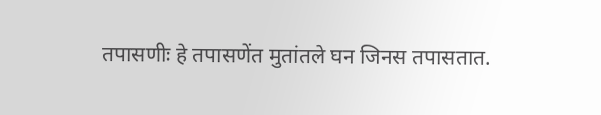तपासणीः हे तपासणेंत मुतांतले घन जिनस तपासतात.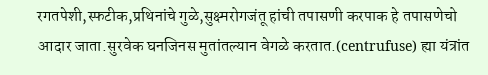रगतपेशी,स्फटीक,प्रथिनांचे गुळे,सुक्ष्मरोगजंतू हांची तपासणी करपाक हे तपासणेचो आदार जाता.सुरवेक घनजिनस मुतांतल्यान वेगळे करतात.(centrufuse) ह्या यंत्रांत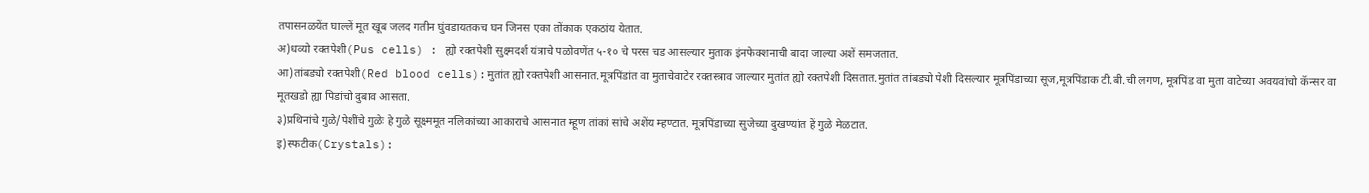तपासनळयेंत घाल्लें मूत खूब जलद गतीन घुंवडायतकच घन जिनस एका तोंकाक एकठांय येतात.
अ)धव्यो रक्तपेशी(Pus cells) : ह्यो रक्तपेशी सुक्ष्मदर्श यंत्राचे पळोवणेंत ५-१० चे परस चड आसल्यार मुताक इंनफेक्शनाची बादा जाल्या अशें समजतात.
आ)तांबड्यो रक्तपेशी(Red blood cells):मुतांत ह्यो रक्तपेशी आसनात.मूत्रपिंडांत वा मुताचेवाटेर रक्तस्त्राव जाल्यार मुतांत ह्यो रक्तपेशी दिसतात.मुतांत तांबड्यो पेशी दिसल्यार मूत्रपिंडाच्या सूज,मूत्रपिंडाक टी.बी.ची लगण, मूत्रपिंड वा मुता वाटेच्या अवयवांचो कॅन्सर वा मूतखडो ह्या पिडांचो दुबाव आसता.
३)प्रथिनांचे गुळे/पेशींचे गुळेः हे गुळे सूक्ष्ममूत नलिकांच्या आकाराचे आसनात म्हूण तांकां सांचे अशेंय म्हण्टात. मूत्रपिंडाच्या सुजेच्या दुखण्यांत हें गुळे मेळटात.
इ)स्फटीक(Crystals):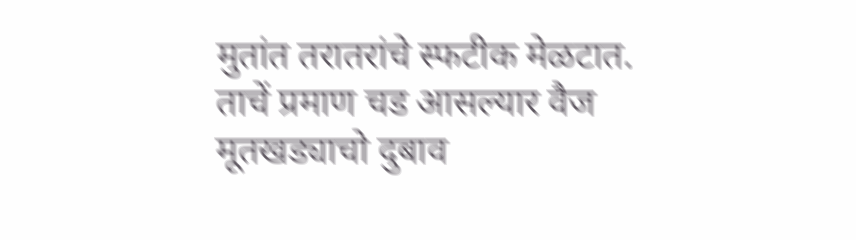मुतांत तरातरांचे स्फटीक मेळटात. ताचें प्रमाण चड आसल्यार वैज मूतखड्याचो दुबाव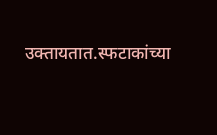उक्तायतात.स्फटाकांच्या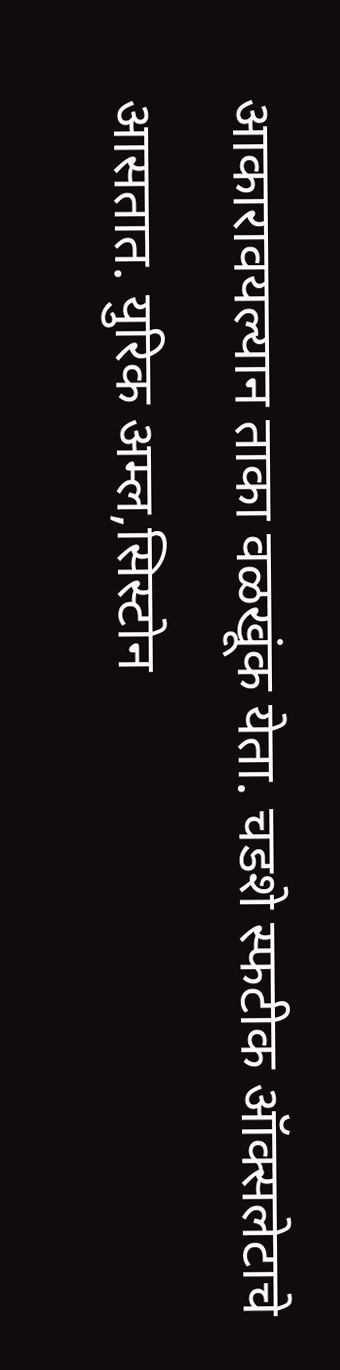आकारावयल्यान ताका वळखूंक येता. चडशे स्फटीक ऑक्सलेटाचे आसतात. युरिक अम्ल,सिस्टोन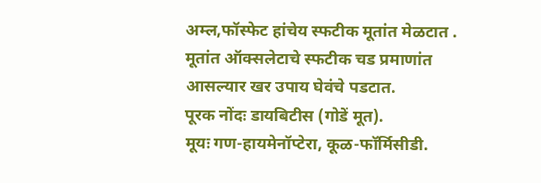अम्ल,फॉस्फेट हांचेय स्फटीक मूतांत मेळटात . मूतांत ऑक्सलेटाचे स्फटीक चड प्रमाणांत आसल्यार खर उपाय घेवंचे पडटात.
पूरक नोंदः डायबिटीस (गोडें मूत).
मूयः गण-हायमेनॉप्टेरा, कूळ-फॉर्मिसीडी.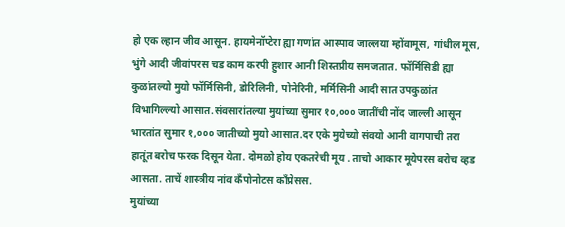हो एक ल्हान जीव आसून. हायमेनॉप्टेरा ह्या गणांत आस्पाव जाल्लया म्होंवामूस, गांधील मूस, भुंगे आदी जीवांपरस चड काम करपी हुशार आनी शिस्तप्रीय समजतात. फॉर्मिसिडी ह्या कुळांतल्यो मुयो फॉर्मिसिनी, डोरिलिनी, पोनेरिनी, मर्मिसिनी आदी सात उपकुळांत विभागिल्ल्यो आसात.संवसारांतल्या मुयांच्या सुमार १०,००० जातींची नोंद जाल्ली आसून भारतांत सुमार १,००० जातीच्यो मुयो आसात.दर एके मुयेच्यो संवयो आनी वागपाची तरा हातूंत बरोच फरक दिसून येता. दोमळो होय एकतरेची मूय . ताचो आकार मूयेपरस बरोच व्हड आसता. ताचें शास्त्रीय नांव कँपोनोटस काँप्रेसस.
मुयांच्या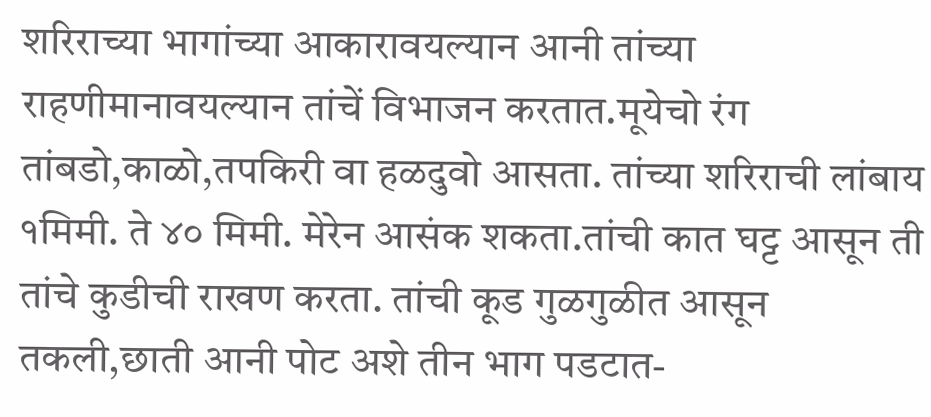शरिराच्या भागांच्या आकारावयल्यान आनी तांच्या राहणीमानावयल्यान तांचें विभाजन करतात.मूयेचो रंग तांबडो,काळो,तपकिरी वा हळदुवो आसता. तांच्या शरिराची लांबाय १मिमी. ते ४० मिमी. मेरेन आसंक शकता.तांची कात घट्ट आसून ती तांचे कुडीची राखण करता. तांची कूड गुळगुळीत आसून तकली,छाती आनी पोट अशे तीन भाग पडटात-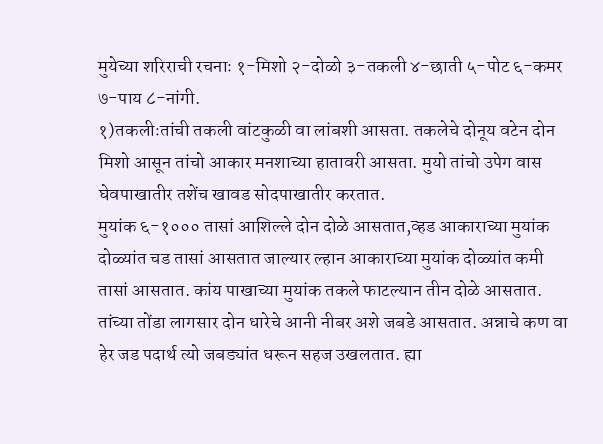मुयेच्या शरिराची रचनाः १-मिशो २-दोळो ३-तकली ४-छाती ५-पोट ६-कमर ७-पाय ८-नांगी.
१)तकलीःतांची तकली वांटकुळी वा लांबशी आसता. तकलेचे दोनूय वटेन दोन मिशो आसून तांचो आकार मनशाच्या हातावरी आसता. मुयो तांचो उपेग वास घेवपाखातीर तशेंच खावड सोदपाखातीर करतात.
मुयांक ६-१००० तासां आशिल्ले दोन दोळे आसतात,व्हड आकाराच्या मुयांक दोळ्यांत चड तासां आसतात जाल्यार ल्हान आकाराच्या मुयांक दोळ्यांत कमी तासां आसतात. कांय पाखाच्या मुयांक तकले फाटल्यान तीन दोळे आसतात. तांच्या तोंडा लागसार दोन धारेचे आनी नीबर अशे जबडे आसतात. अन्नाचे कण वा हेर जड पदार्थ त्यो जबड्यांत धरून सहज उखलतात. ह्या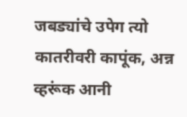जबड्यांचे उपेग त्यो कातरीवरी कापूंक, अन्न व्हरूंक आनी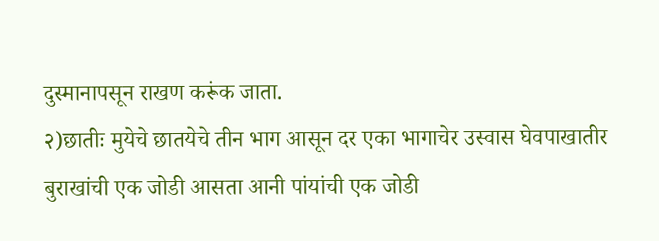दुस्मानापसून राखण करूंक जाता.
२)छातीः मुयेचे छातयेचे तीन भाग आसून दर एका भागाचेर उस्वास घेवपाखातीर बुराखांची एक जोडी आसता आनी पांयांची एक जोडी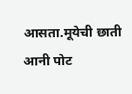आसता.मूयेची छाती आनी पोट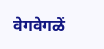वेगवेगळें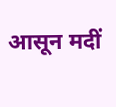आसून मदीं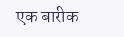एक बारीक